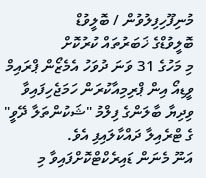މުނިފޫހިފިލުވުން / ބޮލީވުޑް
ބޮލީވުޑްގެ ޚަބަރުތައް ކުރުކޮށް
މި މަހުގެ 31 ވަނަ ދުވަހު އެމެޒޯން ޕްރައިމް ވީޑިއޯ އިން ޕްރިމިއާކުރަން ހަމަޖެހިފައިވާ ވިދިޔާ ބާލަންގެ ފިލްމު "ޝަކުންތަލާ ދޭވީ" ގެ ޓްރެއިލާ ދައްކާލައިފި އެވެ.
އަނޫ މެނަން ޑައިރެކްޓްކޮށްފައިވާ މި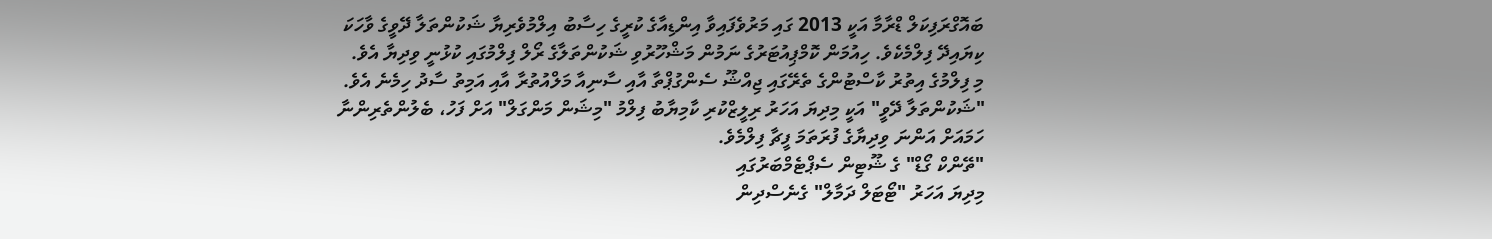ބައޮގްރަފިކަލް ޑްރާމާ އަކީ 2013 ގައި މަރުވެފައިވާ އިންޑިއާގެ ކުރީގެ ހިސާބު އިލްމުވެރިޔާ ޝަކުންތަލާ ދޭވީގެ ވާހަކަ ކިޔައިދޭ ފިލްމެކެވެ. ހިއުމަން ކޮމްޕިއުޓަރުގެ ނަމުން މަޝްހޫރުވި ޝަކުންތަލާގެ ރޯލް ފިލްމުގައި ކުޅުނީ ވިދިޔާ އެވެ.
މި ފިލްމުގެ އިތުރު ކާސްޓުންގެ ތެރޭގައި ޖިއްޝޫ ސެންގުޕްތާ އާއި ސާނިއާ މަލްއުތުރާ އާއި އަމިތު ސާދު ހިމެނެ އެވެ.
"ޝަކުންތަލާ ދޭވީ" އަކީ މިދިޔަ އަހަރު ރިލީޒްކުރި ކާމިޔާބު ފިލްމު "މިޝަން މަންގަލް" އަށް ފަހު، ބެލުންތެރިންނާ ހަމައަށް އަންނަ ވިދިޔާގެ ފުރަތަމަ ފީޗާ ފިލްމެވެ.
"ތޭންކް ގޯޑް" ގެ ޝޫޓިން ސެޕްޓެމްބަރުގައި
މިދިޔަ އަހަރު "ޓޯޓަލް ދަމާލް" ގެނެސްދިން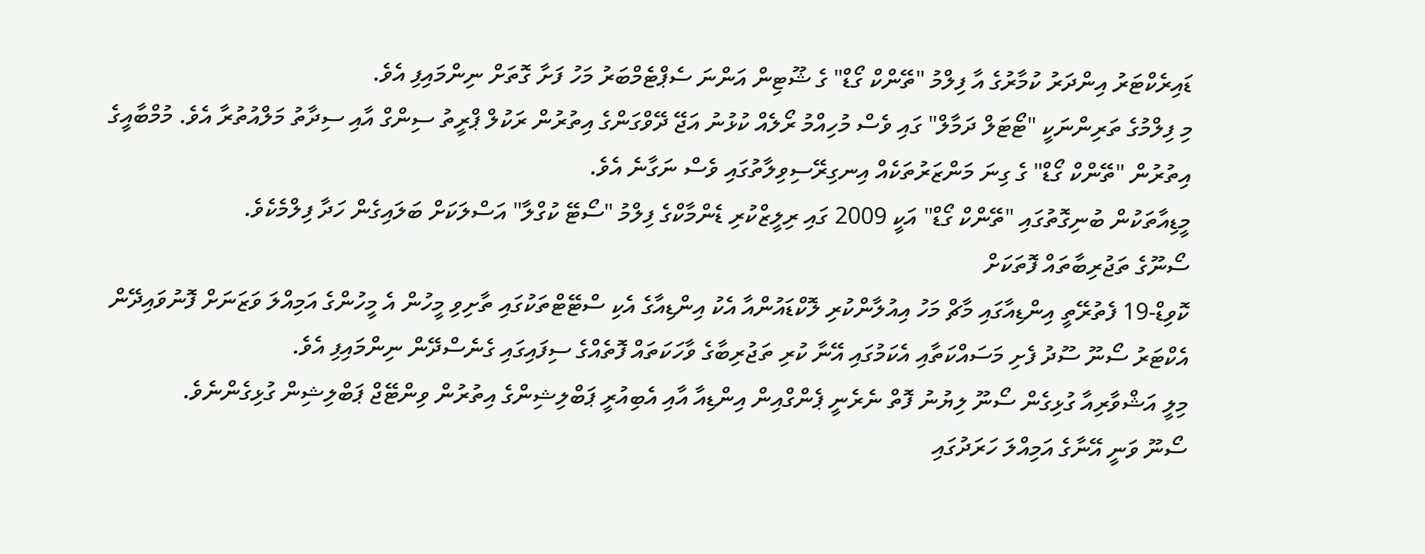ޑައިރެކްޓަރު އިންދަރު ކުމާރުގެ އާ ފިލްމު "ތޭންކް ގޯޑް" ގެ ޝޫޓިން އަންނަ ސެޕްޓެމްބަރު މަހު ފަށާ ގޮތަށް ނިންމައިފި އެވެ.
މި ފިލްމުގެ ތަރިންނަކީ "ޓޯޓަލް ދަމާލް" ގައި ވެސް މުހިއްމު ރޯލެއް ކުޅުނު އަޖޭ ދޭވްގަންގެ އިތުރުން ރަކުލް ޕްރީތު ސިންގް އާއި ސިދާތު މަލްއުތުރާ އެވެ. މުމްބާއީގެ އިތުރުން "ތޭންކް ގޯޑް" ގެ ގިނަ މަންޒަރުތަކެއް އިނގިރޭސިވިލާތުގައި ވެސް ނަގާނެ އެވެ.
މީޑިއާތަކުން ބުނިގޮތުގައި "ތޭންކް ގޯޑް" އަކީ 2009 ގައި ރިލީޒްކުރި ޑެންމާކްގެ ފިލްމު "ސޯޓޭ ކުގްލާ" އަސްލަކަށް ބަލައިގެން ހަދާ ފިލްމެކެވެ.
ސޯނޫގެ ތަޖުރިބާތައް ފޮތަކަށް
ކޮވިޑް-19 ފެތުރޭތީ އިންޑިއާގައި މާޗް މަހު އިއުލާންކުރި ލޮކްޑައުންއާ އެކު އިންޑިއާގެ އެކި ސްޓޭޓްތަކުގައި ތާށިވި މީހުން އެ މީހުންގެ އަމިއްލަ ވަޒަނަށް ފޮނުވައިދޭން އެކްޓަރު ސޯނޫ ސޫދު ފެށި މަސައްކަތާއި އެކަމުގައި އޭނާ ކުރި ތަޖުރިބާގެ ވާހަކަތައް ފޮތެއްގެ ސިފައިގައި ގެނެސްދޭން ނިންމައިފި އެވެ.
މިލީ އަޝްވާރިއާ ގުޅިގެން ސޯނޫ ލިޔުނު ފޮތް ނެރެނީ ޕެންގްއިން އިންޑިއާ އާއި އެބިއުރީ ޕަބްލިޝިންގެ އިތުރުން ވިންޓޭޖް ޕަބްލިޝިން ގުޅިގެންނެވެ.
ސޯނޫ ވަނީ އޭނާގެ އަމިއްލަ ހަރަދުގައި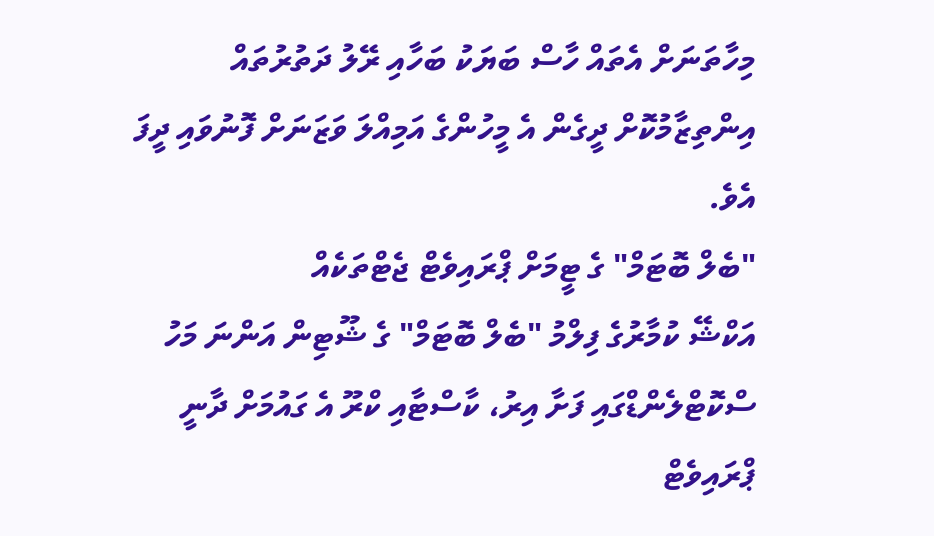މިހާތަނަށް އެތައް ހާސް ބަޔަކު ބަހާއި ރޭލު ދަތުރުތައް އިންތިޒާމުކޮށް ދީގެން އެ މީހުންގެ އަމިއްލަ ވަޒަނަށް ފޮނުވައި ދީފަ އެވެ.
"ބެލް ބޮޓަމް" ގެ ޓީމަށް ޕްރައިވެޓް ޖެޓްތަކެއް
އަކްޝޭ ކުމާރުގެ ފިލްމު "ބެލް ބޮޓަމް" ގެ ޝޫޓިން އަންނަ މަހު ސްކޮޓްލެންޑްގައި ފަށާ އިރު، ކާސްޓާއި ކްރޫ އެ ގައުމަށް ދާނީ ޕްރައިވެޓް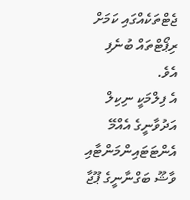ޖެޓްތަކެއްގައި ކަމަށް ރިޕޯޓްތައް ބުނެފި އެވެ.
އެ ފިލްމަކީ ނިކިލް އަދުވާނީގެ އެއްމޭ އެންޓަޓައިންމަންޓާއި ވާޝޫ ބަގްނާނީގެ ޕޫޖާ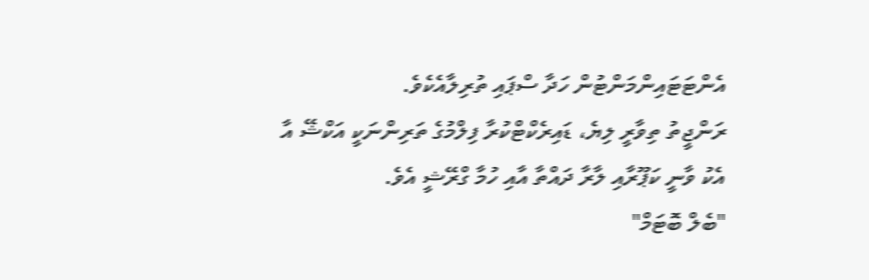އެންޓަޓައިންމަންޓުން ހަދާ ސްޕައި ތުރިލާއެކެވެ.
ރަންޖީތު ތިވާރީ ލިޔެ، ޑައިރެކްޓްކުރާ ފިލްމުގެ ތަރިންނަކީ އަކްޝޭ އާ އެކު ވާނީ ކަޕޫރާއި ލާރާ ދައްތާ އާއި ހުމާ ގްރޭޝީ އެވެ.
"ބެލް ބޮޓަމް"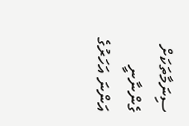ސިނަމާތަކަށް ގެންނާނީ އަންނަ އަހަރުގެ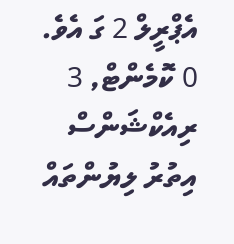އެޕްރީލް 2 ގަ އެވެ.
0 ކޮމެންޓް, 3 ރިއެކްޝަންސް
އިތުރު ލިޔުންތައް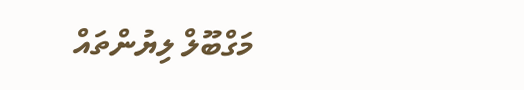މަގްބޫލް ލިޔުންތައް